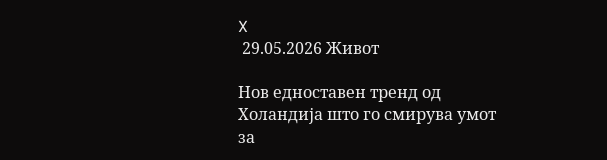X
 29.05.2026 Живот

Нов едноставен тренд од Холандија што го смирува умот за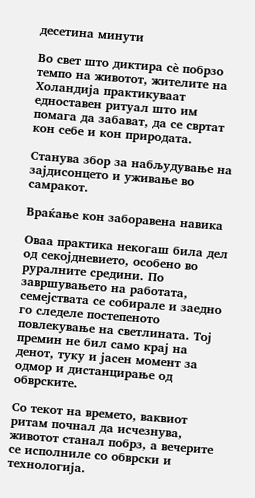десетина минути

Во свет што диктира сè побрзо темпо на животот, жителите на Холандија практикуваат едноставен ритуал што им помага да забават, да се свртат кон себе и кон природата.

Станува збор за набљудување на зајдисонцето и уживање во самракот.

Враќање кон заборавена навика

Оваа практика некогаш била дел од секојдневието, особено во руралните средини. По завршувањето на работата, семејствата се собирале и заедно го следеле постепеното повлекување на светлината. Тој премин не бил само крај на денот, туку и јасен момент за одмор и дистанцирање од обврските.

Со текот на времето, ваквиот ритам почнал да исчезнува, животот станал побрз, а вечерите се исполниле со обврски и технологија.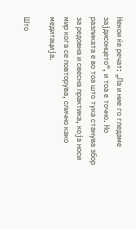Некои ќе речат: „Па и ние го гледаме зајдисонцето“, и тоа е точно. Но разликата е во тоа што тука станува збор за редовна и свесна практика, која носи мир кога се повторува, слично како медитација.

Што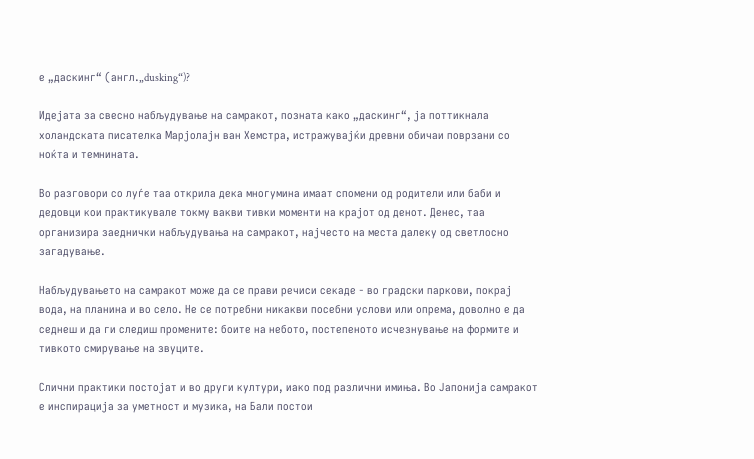е „даскинг“ (англ.„dusking“)?

Идејата за свесно набљудување на самракот, позната како „даскинг“, ја поттикнала холандската писателка Марјолајн ван Хемстра, истражувајќи древни обичаи поврзани со ноќта и темнината.

Во разговори со луѓе таа открила дека многумина имаат спомени од родители или баби и дедовци кои практикувале токму вакви тивки моменти на крајот од денот. Денес, таа организира заеднички набљудувања на самракот, најчесто на места далеку од светлосно загадување.

Набљудувањето на самракот може да се прави речиси секаде - во градски паркови, покрај вода, на планина и во село. Не се потребни никакви посебни услови или опрема, доволно е да седнеш и да ги следиш промените: боите на небото, постепеното исчезнување на формите и тивкото смирување на звуците.

Слични практики постојат и во други култури, иако под различни имиња. Во Јапонија самракот е инспирација за уметност и музика, на Бали постои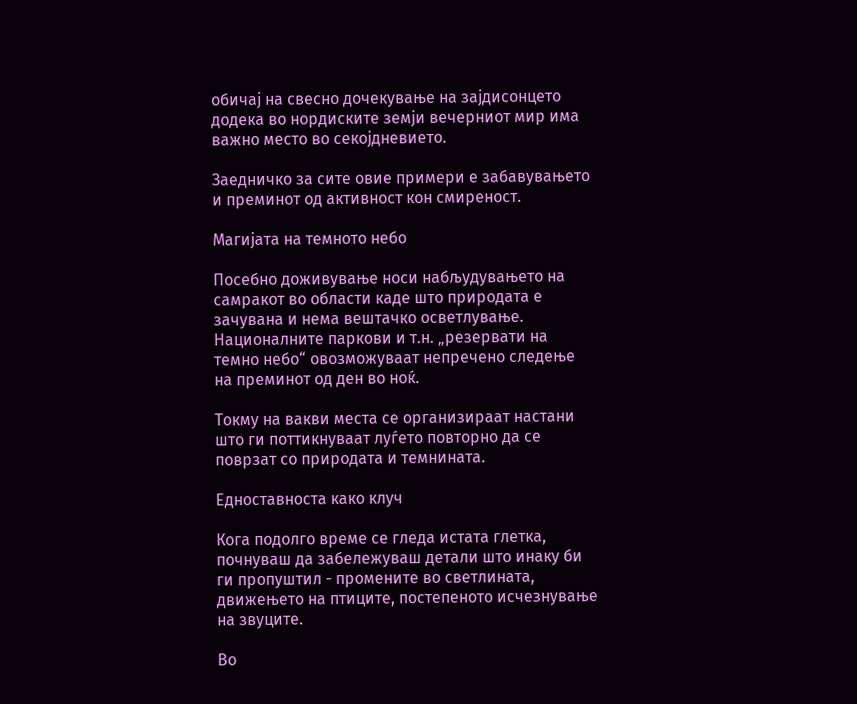обичај на свесно дочекување на зајдисонцето додека во нордиските земји вечерниот мир има важно место во секојдневието.

Заедничко за сите овие примери е забавувањето и преминот од активност кон смиреност.

Магијата на темното небо

Посебно доживување носи набљудувањето на самракот во области каде што природата е зачувана и нема вештачко осветлување. Националните паркови и т.н. „резервати на темно небо“ овозможуваат непречено следење на преминот од ден во ноќ.

Токму на вакви места се организираат настани што ги поттикнуваат луѓето повторно да се поврзат со природата и темнината.

Едноставноста како клуч

Кога подолго време се гледа истата глетка, почнуваш да забележуваш детали што инаку би ги пропуштил - промените во светлината, движењето на птиците, постепеното исчезнување на звуците.

Во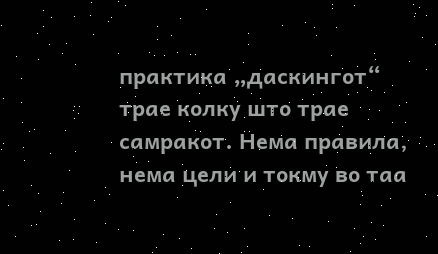практика „даскингот“ трае колку што трае самракот. Нема правила, нема цели и токму во таа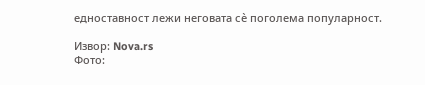едноставност лежи неговата сè поголема популарност.

Извор: Nova.rs
Фото: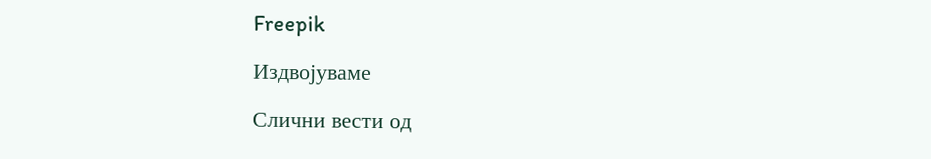Freepik

Издвојуваме

Слични вести од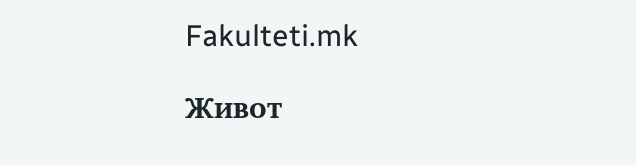Fakulteti.mk

Живот